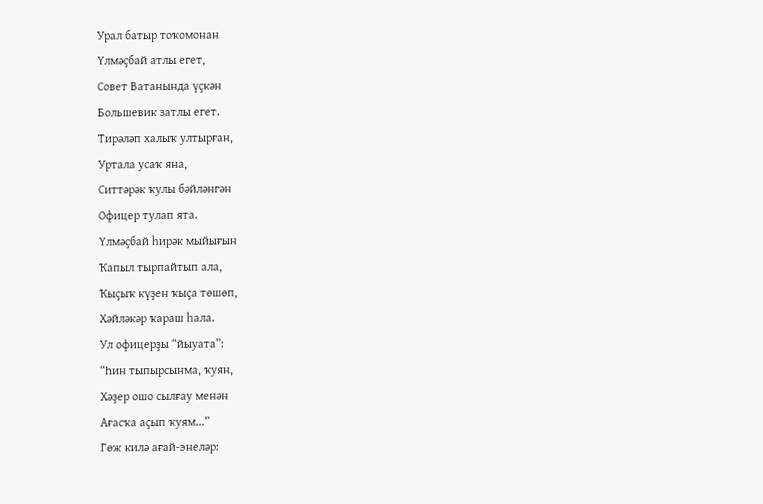Урал батыр тоҡомонан
Үлмәҫбай атлы егет,
Совет Ватанында үҫкән
Большевик затлы егет.
Тирәләп халыҡ ултырған,
Уртала усаҡ яна,
Ситтәрәк ҡулы бәйләнгән
Офицер тулап ята.
Үлмәҫбай һирәк мыйығын
Ҡапыл тырпайтып ала,
Ҡыҫыҡ күҙен ҡыҫа төшөп,
Хәйләкәр ҡараш һала.
Ул офицерҙы “йыуата”:
“Һин тыпырсынма, ҡуян,
Хәҙер ошо сылғау менән
Ағасҡа аҫып ҡуям...”
Гөж килә ағай-энеләр: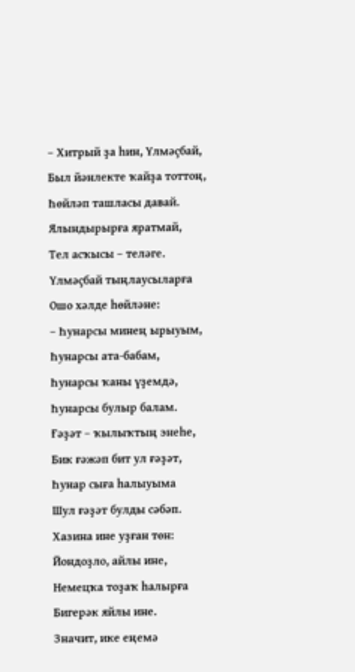– Хитрый ҙа һин, Үлмәҫбай,
Был йәнлекте ҡайҙа тоттоң,
Һөйләп ташласы давай.
Ялындырырға яратмай,
Тел асҡысы – теләге.
Үлмәҫбай тыңлаусыларға
Ошо хәлде һөйләне:
– Һунарсы минең ырыуым,
Һунарсы ата-бабам,
Һунарсы ҡаны үҙемдә,
Һунарсы булыр балам.
Ғәҙәт – ҡылыҡтың энеһе,
Бик ғәжәп бит ул ғәҙәт,
Һунар сыға һалыуыма
Шул ғәҙәт булды сәбәп.
Хазина ине уҙған төн:
Йондоҙло, айлы ине,
Немецҡа тоҙаҡ һалырға
Бигерәк яйлы ине.
Значит, ике еңемә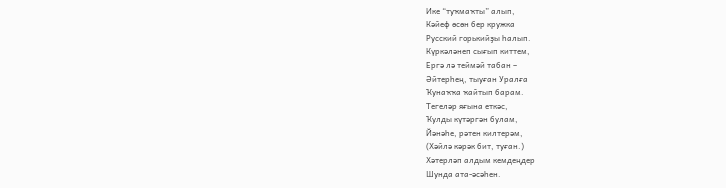Ике “туҡмаҡты” алып,
Кәйеф өсөн бер кружка
Русский горькийҙы һалып.
Күркәләнеп сығып киттем,
Ергә лә теймәй табан –
Әйтерһең, тыуған Уралға
Ҡунаҡҡа ҡайтып барам.
Тегеләр яғына еткәс,
Ҡулды күтәргән булам,
Йәнәһе, рәтен килтерәм,
(Хәйлә кәрәк бит, туған.)
Хәтерләп алдым кемдеңдер
Шунда ата-әсәһен.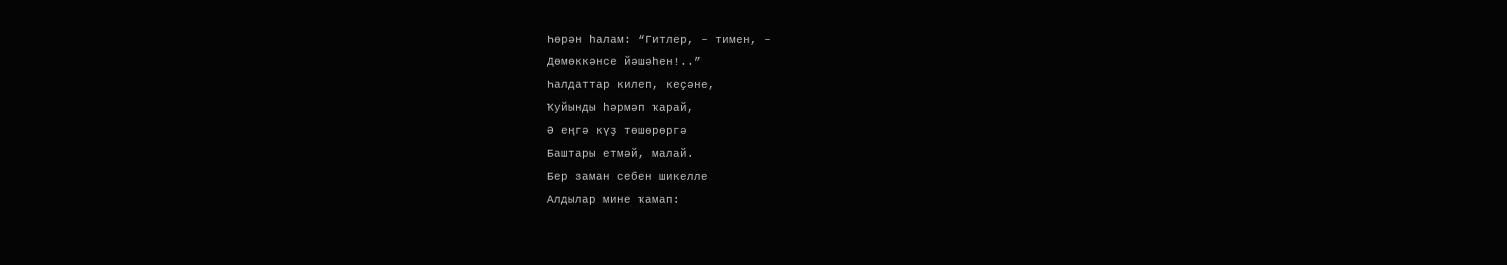Һөрән һалам: “Гитлер, – тимен, –
Дөмөккәнсе йәшәһен!..”
Һалдаттар килеп, кеҫәне,
Ҡуйынды һәрмәп ҡарай,
Ә еңгә күҙ төшөрөргә
Баштары етмәй, малай.
Бер заман себен шикелле
Алдылар мине ҡамап: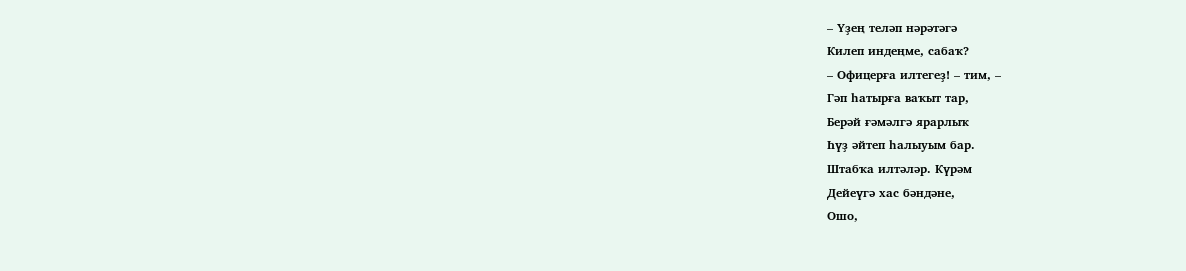– Үҙең теләп нәрәтәгә
Килеп индеңме, сабаҡ?
– Офицерға илтегеҙ! – тим, –
Гәп һатырға ваҡыт тар,
Берәй ғәмәлгә ярарлыҡ
Һүҙ әйтеп һалыуым бар.
Штабҡа илтәләр. Күрәм
Дейеүгә хас бәндәне,
Ошо,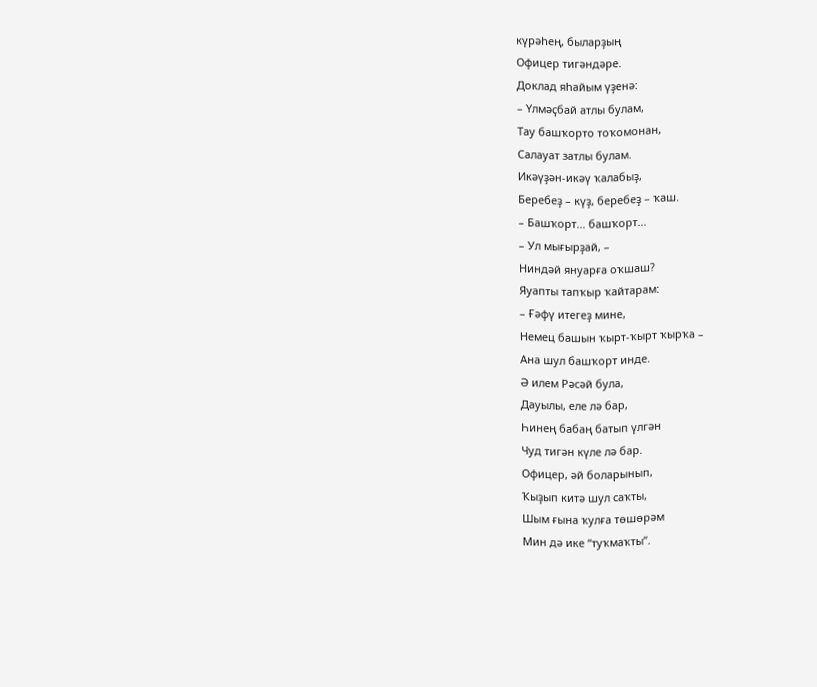күрәһең, быларҙың
Офицер тигәндәре.
Доклад яһайым үҙенә:
– Үлмәҫбай атлы булам,
Тау башҡорто тоҡомонан,
Салауат затлы булам.
Икәүҙән-икәү ҡалабыҙ,
Беребеҙ – күҙ, беребеҙ – ҡаш.
– Башҡорт... башҡорт...
– Ул мығырҙай, –
Ниндәй януарға оҡшаш?
Яуапты тапҡыр ҡайтарам:
– Ғәфү итегеҙ мине,
Немец башын ҡырт-ҡырт ҡырҡа –
Ана шул башҡорт инде.
Ә илем Рәсәй була,
Дауылы, еле лә бар,
Һинең бабаң батып үлгән
Чуд тигән күле лә бар.
Офицер, әй боларынып,
Ҡыҙып китә шул саҡты,
Шым ғына ҡулға төшөрәм
Мин дә ике “туҡмаҡты”.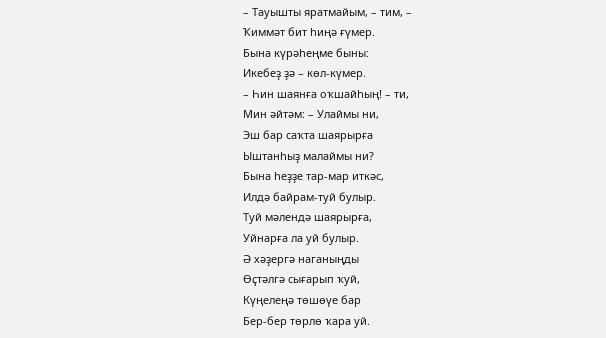– Тауышты яратмайым, – тим, –
Ҡиммәт бит һиңә ғүмер.
Бына күрәһеңме быны:
Икебеҙ ҙә – көл-күмер.
– Һин шаянға оҡшайһың! – ти,
Мин әйтәм: – Улаймы ни,
Эш бар саҡта шаярырға
Ыштанһыҙ малаймы ни?
Бына һеҙҙе тар-мар иткәс,
Илдә байрам-туй булыр.
Туй мәлендә шаярырға,
Уйнарға ла уй булыр.
Ә хәҙергә наганыңды
Өҫтәлгә сығарып ҡуй,
Күңелеңә төшөүе бар
Бер-бер төрлө ҡара уй.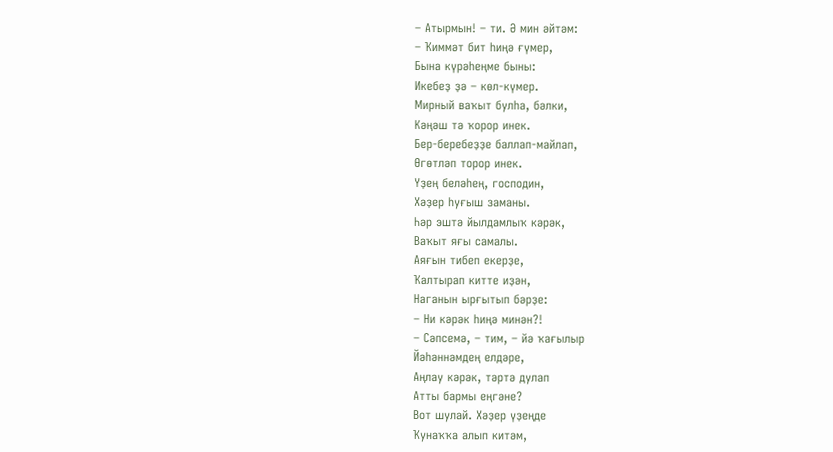– Атырмын! – ти. Ә мин әйтәм:
– Ҡиммәт бит һиңә ғүмер,
Бына күрәһеңме быны:
Икебеҙ ҙә – көл-күмер.
Мирный ваҡыт булһа, бәлки,
Кәңәш тә ҡорор инек.
Бер-беребеҙҙе баллап-майлап,
Өгөтләп торор инек.
Үҙең беләһең, господин,
Хәҙер һуғыш заманы.
Һәр эштә йылдамлыҡ кәрәк,
Ваҡыт яғы самалы.
Аяғын тибеп екерҙе,
Ҡалтырап китте иҙән,
Наганын ырғытып бәрҙе:
– Ни кәрәк һиңә минән?!
– Сәпсемә, – тим, – йә ҡағылыр
Йәһәннәмдең елдәре,
Аңлау кәрәк, тәртә дулап
Атты бармы еңгәне?
Вот шулай. Хәҙер үҙеңде
Ҡунаҡҡа алып китәм,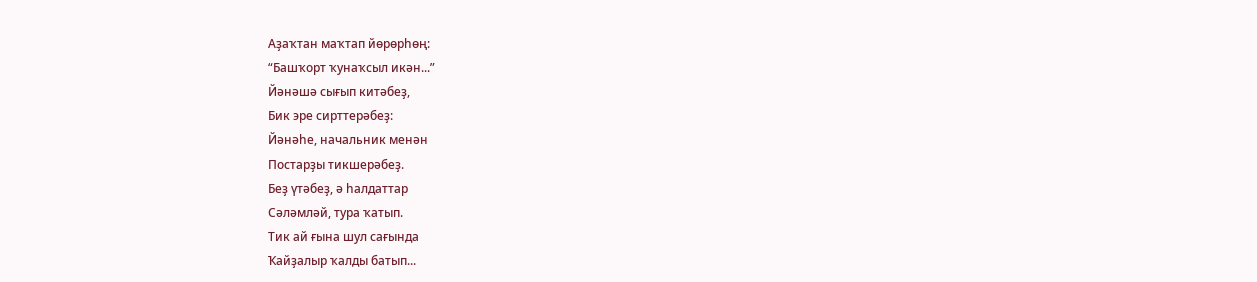Аҙаҡтан маҡтап йөрөрһөң:
“Башҡорт ҡунаҡсыл икән...”
Йәнәшә сығып китәбеҙ,
Бик эре сирттерәбеҙ:
Йәнәһе, начальник менән
Постарҙы тикшерәбеҙ.
Беҙ үтәбеҙ, ә һалдаттар
Сәләмләй, тура ҡатып.
Тик ай ғына шул сағында
Ҡайҙалыр ҡалды батып...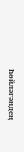Һөйләгәндең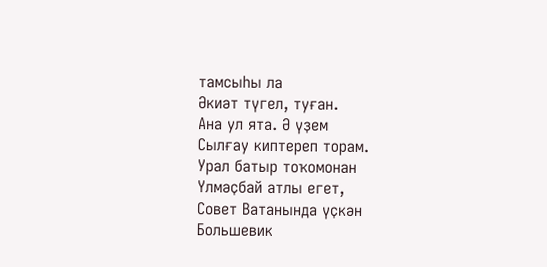тамсыһы ла
Әкиәт түгел, туған.
Ана ул ята. Ә үҙем
Сылғау киптереп торам.
Урал батыр тоҡомонан
Үлмәҫбай атлы егет,
Совет Ватанында үҫкән
Большевик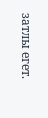затлы егет.